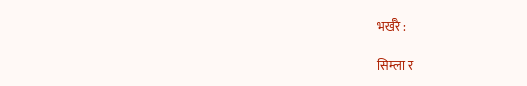भर्खरै :

सिम्ला र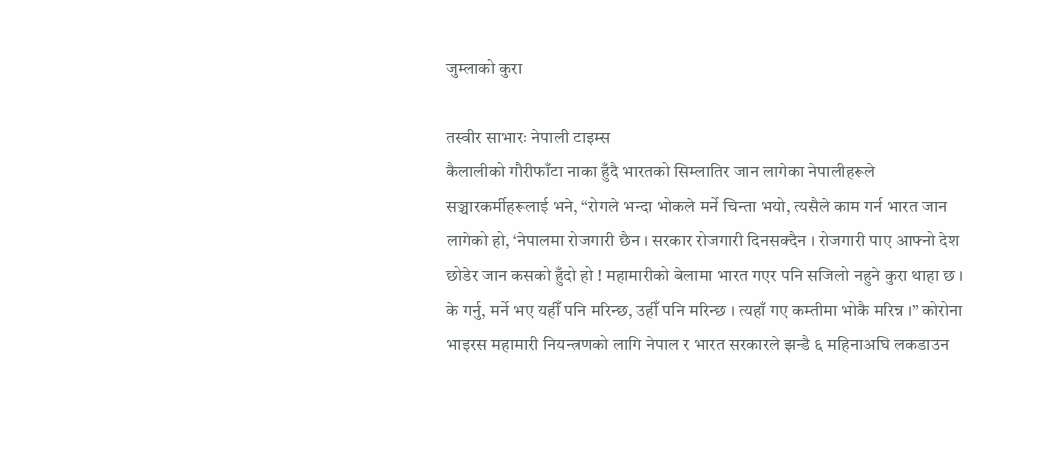जुम्लाको कुरा

तस्वीर साभारः नेपाली टाइम्स
कैलालीको गौरीफाँटा नाका हुँदै भारतको सिम्लातिर जान लागेका नेपालीहरूले सञ्चारकर्मीहरूलाई भने, “रोगले भन्दा भोकले मर्ने चिन्ता भयो, त्यसैले काम गर्न भारत जान लागेको हो, ‘नेपालमा रोजगारी छैन । सरकार रोजगारी दिनसक्दैन । रोजगारी पाए आफ्नो देश छोडेर जान कसको हुँदो हो ! महामारीको बेलामा भारत गएर पनि सजिलो नहुने कुरा थाहा छ । के गर्नु, मर्ने भए यहीँ पनि मरिन्छ, उहीँ पनि मरिन्छ । त्यहाँ गए कम्तीमा भोकै मरिन्न ।” कोरोना भाइरस महामारी नियन्त्रणको लागि नेपाल र भारत सरकारले झन्डै ६ महिनाअघि लकडाउन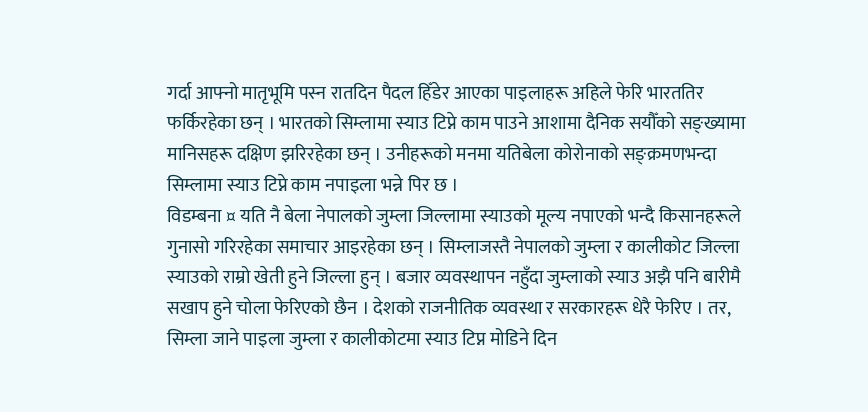गर्दा आफ्नो मातृभूमि पस्न रातदिन पैदल हिँडेर आएका पाइलाहरू अहिले फेरि भारततिर फर्किरहेका छन् । भारतको सिम्लामा स्याउ टिप्ने काम पाउने आशामा दैनिक सयौँको सङ्ख्यामा मानिसहरू दक्षिण झरिरहेका छन् । उनीहरूको मनमा यतिबेला कोरोनाको सङ्क्रमणभन्दा सिम्लामा स्याउ टिप्ने काम नपाइला भन्ने पिर छ ।
विडम्बना ¤ यति नै बेला नेपालको जुम्ला जिल्लामा स्याउको मूल्य नपाएको भन्दै किसानहरूले गुनासो गरिरहेका समाचार आइरहेका छन् । सिम्लाजस्तै नेपालको जुम्ला र कालीकोट जिल्ला स्याउको राम्रो खेती हुने जिल्ला हुन् । बजार व्यवस्थापन नहुँदा जुम्लाको स्याउ अझै पनि बारीमै सखाप हुने चोला फेरिएको छैन । देशको राजनीतिक व्यवस्था र सरकारहरू धेरै फेरिए । तर, सिम्ला जाने पाइला जुम्ला र कालीकोटमा स्याउ टिप्न मोडिने दिन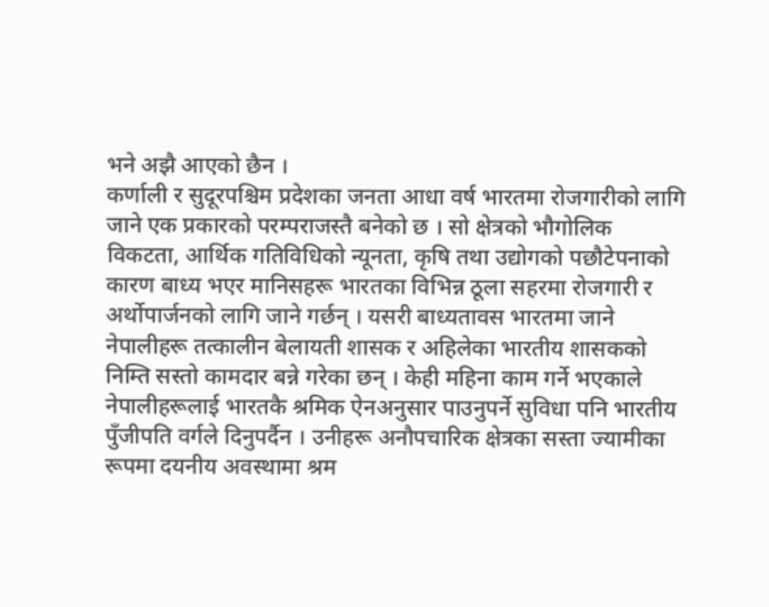भने अझै आएको छैन ।
कर्णाली र सुदूरपश्चिम प्रदेशका जनता आधा वर्ष भारतमा रोजगारीको लागि जाने एक प्रकारको परम्पराजस्तै बनेको छ । सो क्षेत्रको भौगोलिक विकटता, आर्थिक गतिविधिको न्यूनता, कृषि तथा उद्योगको पछौटेपनाको कारण बाध्य भएर मानिसहरू भारतका विभिन्न ठूला सहरमा रोजगारी र अर्थोपार्जनको लागि जाने गर्छन् । यसरी बाध्यतावस भारतमा जाने नेपालीहरू तत्कालीन बेलायती शासक र अहिलेका भारतीय शासकको निम्ति सस्तो कामदार बन्ने गरेका छन् । केही महिना काम गर्ने भएकाले नेपालीहरूलाई भारतकै श्रमिक ऐनअनुसार पाउनुपर्ने सुविधा पनि भारतीय पुँजीपति वर्गले दिनुपर्दैन । उनीहरू अनौपचारिक क्षेत्रका सस्ता ज्यामीका रूपमा दयनीय अवस्थामा श्रम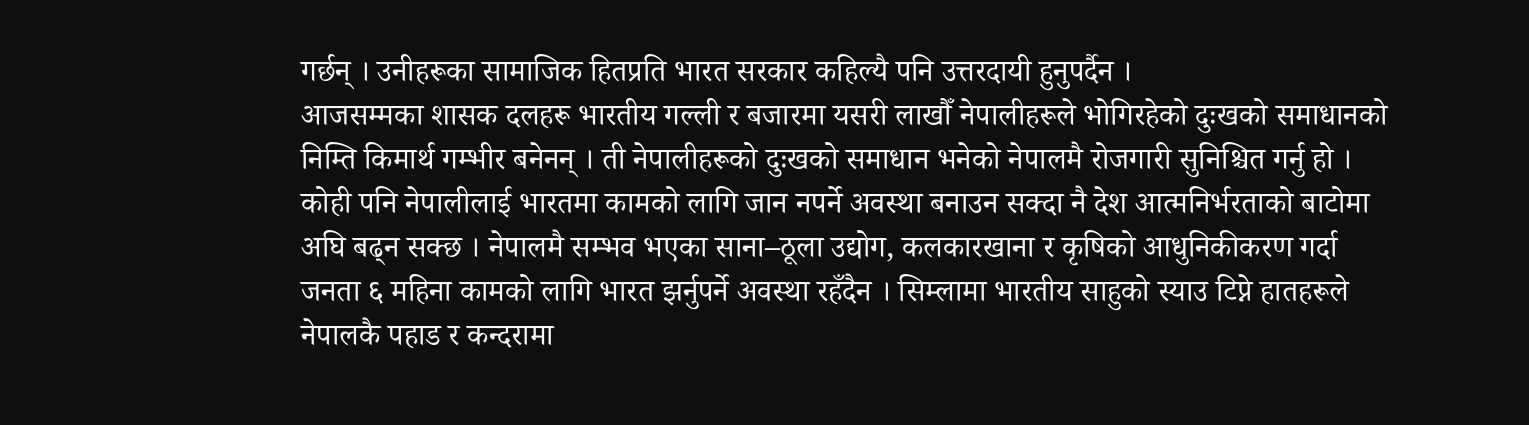गर्छन् । उनीहरूका सामाजिक हितप्रति भारत सरकार कहिल्यै पनि उत्तरदायी हुनुपर्दैन ।
आजसम्मका शासक दलहरू भारतीय गल्ली र बजारमा यसरी लाखौँ नेपालीहरूले भोगिरहेको दुःखको समाधानको निम्ति किमार्थ गम्भीर बनेनन् । ती नेपालीहरूको दुःखको समाधान भनेको नेपालमै रोजगारी सुनिश्चित गर्नु हो । कोही पनि नेपालीलाई भारतमा कामको लागि जान नपर्ने अवस्था बनाउन सक्दा नै देश आत्मनिर्भरताको बाटोमा अघि बढ्न सक्छ । नेपालमै सम्भव भएका साना–ठूला उद्योग, कलकारखाना र कृषिको आधुनिकीकरण गर्दा जनता ६ महिना कामको लागि भारत झर्नुपर्ने अवस्था रहँदैन । सिम्लामा भारतीय साहुको स्याउ टिप्ने हातहरूले नेपालकै पहाड र कन्दरामा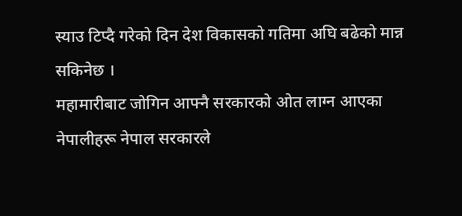स्याउ टिप्दै गरेको दिन देश विकासको गतिमा अघि बढेको मान्न सकिनेछ ।
महामारीबाट जोगिन आफ्नै सरकारको ओत लाग्न आएका नेपालीहरू नेपाल सरकारले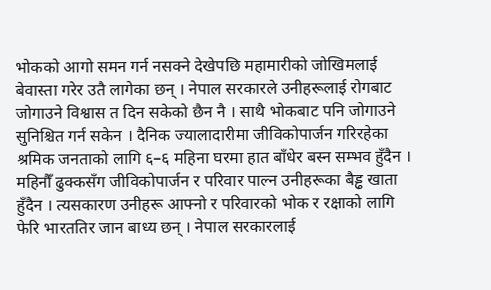भोकको आगो समन गर्न नसक्ने देखेपछि महामारीको जोखिमलाई बेवास्ता गरेर उतै लागेका छन् । नेपाल सरकारले उनीहरूलाई रोगबाट जोगाउने विश्वास त दिन सकेको छैन नै । साथै भोकबाट पनि जोगाउने सुनिश्चित गर्न सकेन । दैनिक ज्यालादारीमा जीविकोपार्जन गरिरहेका श्रमिक जनताको लागि ६–६ महिना घरमा हात बाँधेर बस्न सम्भव हुँदैन । महिनौँ ढुक्कसँग जीविकोपार्जन र परिवार पाल्न उनीहरूका बैड्ढ खाता हुँदैन । त्यसकारण उनीहरू आफ्नो र परिवारको भोक र रक्षाको लागि फेरि भारततिर जान बाध्य छन् । नेपाल सरकारलाई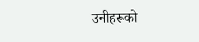उनीहरूको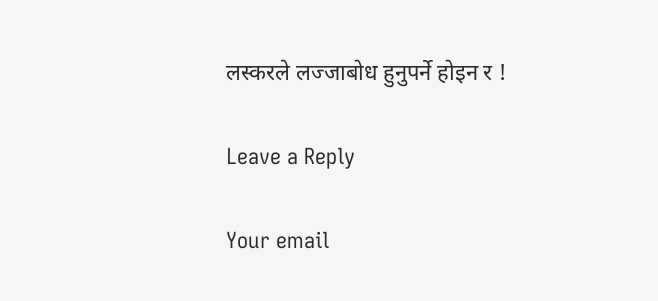लस्करले लज्जाबोध हुनुपर्ने होइन र !

Leave a Reply

Your email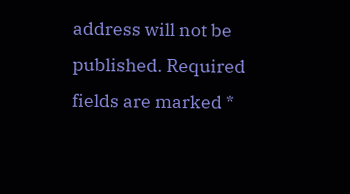address will not be published. Required fields are marked *